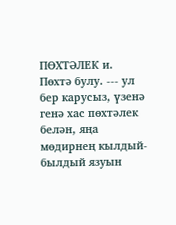ПӨХТӘЛЕК и. Пөхтә булу. --- ул бер карусыз, үзенә генә хас пөхтәлек белән, яңа мөдирнең кылдый-былдый язуын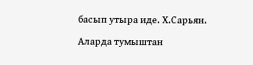басып утыра иде. Х.Сарьян. Аларда тумыштан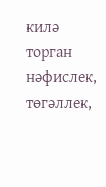килә торган нәфислек, төгәллек,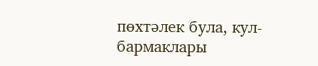пөхтәлек була, кул-бармаклары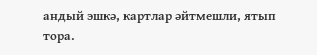андый эшкә, картлар әйтмешли, ятып тора.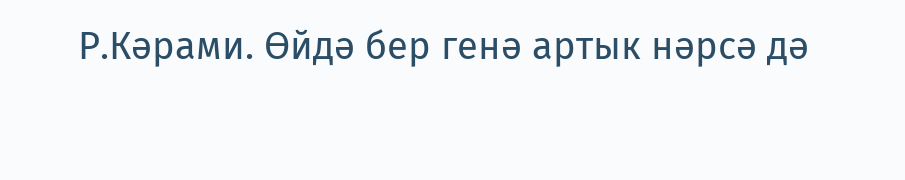Р.Кәрами. Өйдә бер генә артык нәрсә дә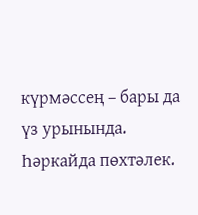күрмәссең – бары да үз урынында. Һәркайда пөхтәлек.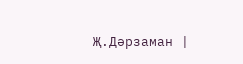Җ.Дәрзаман |